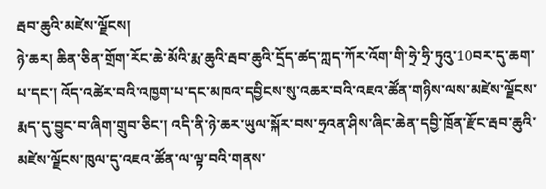རྦབ་ཆུའི་མཛེས་ལྗོངས།
ཉེ་ཆར། ཆིན་ཅིན་གྲོག་རོང་ཆེ་མོའི་རྨ་ཆུའི་རྦབ་ཆུའི་དྲོད་ཚད་ཀླད་ཀོར་འོག་གི་ཧྲེ་ཧྲི་ཏུའུ་10བར་དུ་ཆག་པ་དང་། འོད་འཚེར་བའི་འཁྱག་པ་དང་མཁའ་དབྱིངས་སུ་འཆར་བའི་འཇའ་ཚོན་གཉིས་ལས་མཛེས་ལྗོངས་རྨད་དུ་བྱུང་བ་ཞིག་གྲུབ་ཅིང་། འདི་ནི་ཉེ་ཆར་ཡུལ་སྐོར་བས་ཧྲའན་ཤིས་ཞིང་ཆེན་དབྱི་ཁྲོན་རྫོང་རྦབ་ཆུའི་མཛེས་ལྗོངས་ཁུལ་དུ་འཇའ་ཚོན་ལ་ལྟ་བའི་གནས་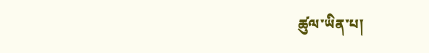ཚུལ་ཡིན་པ།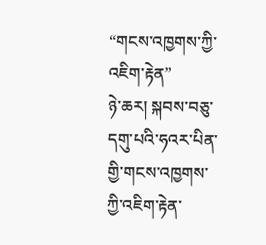“གངས་འཁྱགས་ཀྱི་འཇིག་རྟེན”
ཉེ་ཆར། སྐབས་བཅུ་དགུ་པའི་ཧའར་པིན་གྱི་གངས་འཁྱགས་ཀྱི་འཇིག་རྟེན་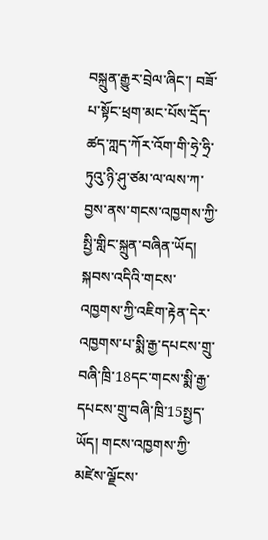བསྐྲུན་རྒྱུར་བྲེལ་ཞིང་། བཟོ་པ་སྟོང་ཕྲག་མང་པོས་དྲོད་ཚད་ཀླད་ཀོར་འོག་གི་ཧྲེ་ཧྲི་ཏུའུ་ཉི་ཤུ་ཙམ་ལ་ལས་ཀ་བྱས་ནས་གངས་འཁྱགས་ཀྱི་སྤྱི་གླིང་སྐྲུན་བཞིན་ཡོད། སྐབས་འདིའི་གངས་འཁྱགས་ཀྱི་འཇིག་རྟེན་དེར་འཁྱགས་པ་སྨི་རྒྱ་དཔངས་གྲུ་བཞི་ཁྲི་18དང་གངས་སྨི་རྒྱ་དཔངས་གྲུ་བཞི་ཁྲི་15སྤྱད་ཡོད། གངས་འཁྱགས་ཀྱི་མཛེས་ལྗོངས་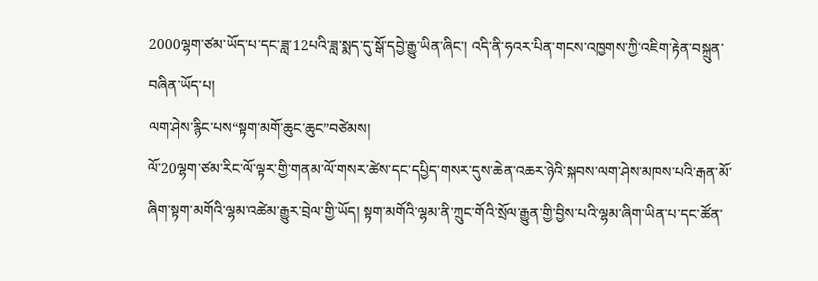2000ལྷག་ཙམ་ཡོད་པ་དང་ཟླ་12པའི་ཟླ་སྨད་དུ་སྒོ་དབྱེ་རྒྱུ་ཡིན་ཞིང་། འདི་ནི་ཧའར་པིན་གངས་འཁྱགས་ཀྱི་འཇིག་རྟེན་བསྐྲུན་བཞིན་ཡོད་པ།
ལག་ཤེས་རྙིང་པས“སྟག་མགོ་ཆུང་ཆུང”བཙེམས།
ལོ་20ལྷག་ཙམ་རིང་ལོ་ལྟར་གྱི་གནམ་ལོ་གསར་ཚེས་དང་དཔྱིད་གསར་དུས་ཆེན་འཆར་ཉེའི་སྐབས་ལག་ཤེས་མཁས་པའི་རྒན་མོ་ཞིག་སྟག་མགོའི་ལྷམ་འཚེམ་རྒྱུར་བྲེལ་གྱི་ཡོད། སྟག་མགོའི་ལྷམ་ནི་ཀྲུང་གོའི་སྲོལ་རྒྱུན་གྱི་བྱིས་པའི་ལྷམ་ཞིག་ཡིན་པ་དང་ཚོན་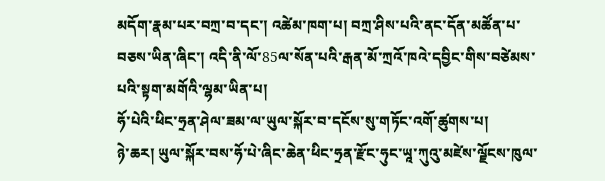མདོག་རྣམ་པར་བཀྲ་བ་དང་། འཚེམ་ཁག་པ། བཀྲ་ཤིས་པའི་ནང་དོན་མཚོན་པ་བཅས་ཡིན་ཞིང་། འདི་ནི་ལོ་85ལ་སོན་པའི་རྒན་མོ་ཀྲའོ་ཁའེ་དབྱིང་གིས་བཙེམས་པའི་སྟག་མགོའི་ལྷམ་ཡིན་པ།
ཧོ་པེའི་ཕིང་ཧྲན་ཤེལ་ཟམ་ལ་ཡུལ་སྐོར་བ་དངོས་སུ་གཏོང་འགོ་ཚུགས་པ།
ཉེ་ཆར། ཡུལ་སྐོར་བས་ཧོ་པེ་ཞིང་ཆེན་ཕིང་ཧྲན་རྫོང་ཧུང་ཡཱ་ཀུའུ་མཛེས་ལྗོངས་ཁུལ་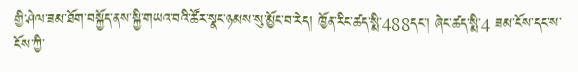གྱི་ཤེལ་ཟམ་ཐོག་བསྐྱོད་ནས་སྐྱི་གཡའ་བའི་ཚོར་སྣང་ཉམས་སུ་མྱོང་བ་རེད། ཁྱོན་རིང་ཚད་སྨི་488དང་། ཞེང་ཚད་སྨི་4 ཟམ་ངོས་དང་ས་ངོས་ཀྱི་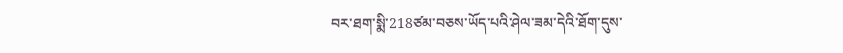བར་ཐག་སྨི་218ཙམ་བཅས་ཡོད་པའི་ཤེལ་ཟམ་དེའི་ཐོག་དུས་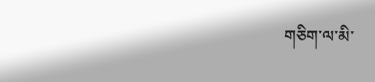གཅིག་ལ་མི་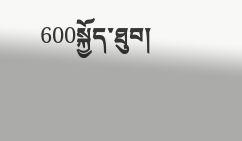600སྐྱོད་ཐུབ།